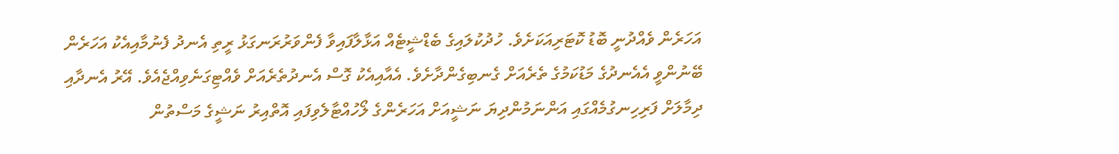އަހަރެން ވެއްދުނީ ބޮޑު ކޮޓަރިއަކަށެވެ. ހުދުކުލައިގެ ބެޑްޝީޓެއް އަޅާލާފައިވާ ފެންވަރުރަނގަޅު ރީތި އެނދު ފެނުމާއިއެކު އަހަރެން ބޭނުންވީ އެއެނދުގެ މަޑުކަމުގެ ތެރެއަށް ގެނބިގެންދާށެވެ. އެއާއިއެކު ގޮސް އެނދުތެރެއަށް ވެއްޓިގަނެވިއްޖެއެވެ. އޭރު އެނދާއި ދިމާލަށް ފަރިހިނގުމެއްގައި އަންނަމުންދިޔަ ނަޝީއަށް އަހަރެންގެ ލޯހުއްޓާލެވިފައި އޮތްއިރު ނަޝީގެ މަސްތުން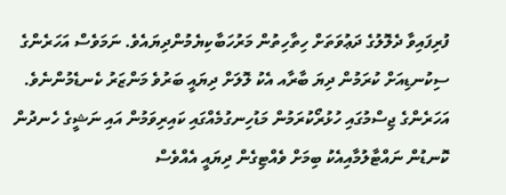ފުރިފައިވާ ދެލޮލުގެ ދަޢުވަތަށް ހިތާހިތުން މަރުހަބާކިޔެމުންދިޔައެވެ. ނަމަވެސް އަހަރެންގެ ސިކުނޑިއަށް ކުރަމުން ދިޔަ ބާރާއ އެކު ލޮލަށް ދިޔައީ ބަރުވެ މަންޒަރު ކެނޑެމުންނެވެ. އަހަރެންގެ ޖިސްމުގައި ހުޅުރޯކުރަމުން މަޑުހިނގުމެއްގައި ކައިރިވަމުން އައި ނަޝީގެ ހެނދުން ކޮނޑުން ނައްޓާލުމާއިއެކު ބިމަށް ވެއްޓިގެން ދިޔައީ އެއްވެސް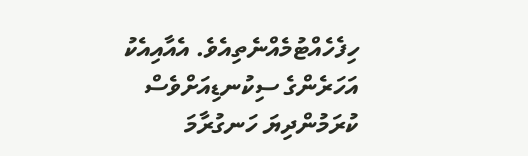ހިފެހެއްޓުމެއްނެތިއެވެ. އެއާއިއެކު އަހަރެންގެ ސިކުނޑިއަށްވެސް ކުރަމުންދިޔަ ހަނގުރާމަ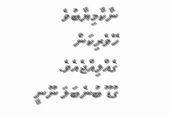ނާކާމިޔާބުވެ ހޭވެރިކަން ގެއްލިއްޖެއެވެ.
ގުޑޫ ބުނެބަލަ ނޫނީ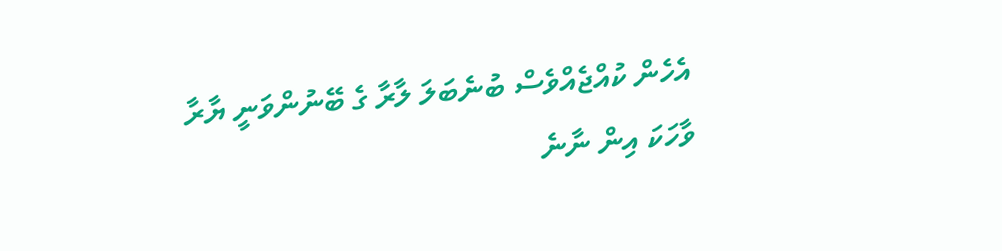އެހެން ކުއްޖެއްވެސް ބުނެބަލަ ލާރާ ގެ ބޭނުންވަނީ ޔާރާ ވާހަކަ އިން ނާނެ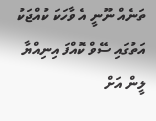ތަނެއް ނޫނީ އެ ވާހަކަ ކުއްޖަކު އަތުގައި ސޭވް ކޮއްފަ އިނިއްޔާ ލީން އަށް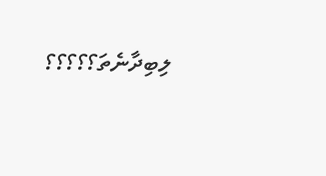ލިބިދާނެތަ؟؟؟؟؟